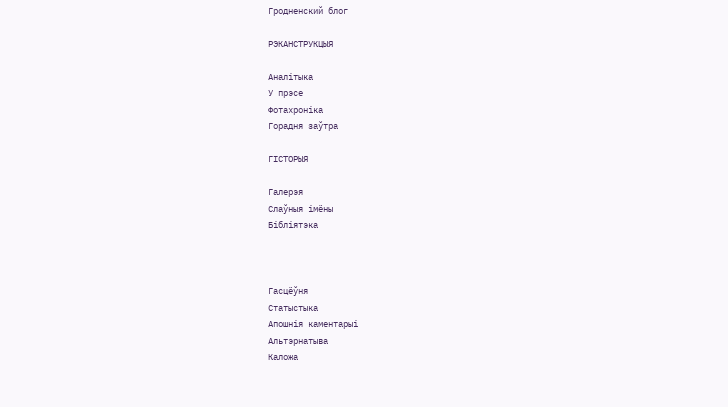Гродненский блог

РЭКАНСТРУКЦЫЯ

Аналітыка
У прэсе
Фотахроніка
Горадня заўтра

ГІСТОРЫЯ

Галерэя
Слаўныя імёны
Бібліятэка



Гасцёўня
Статыстыка
Апошнія каментарыі
Альтэрнатыва
Каложа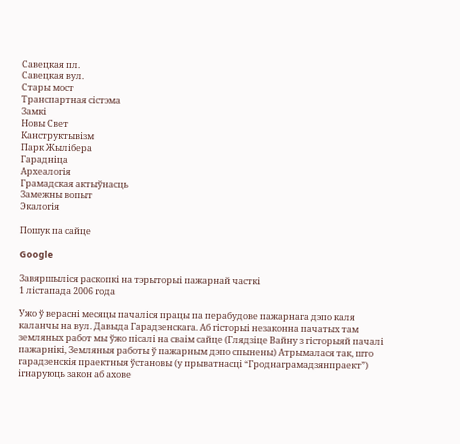Савецкая пл.
Савецкая вул.
Стары мост
Транспартная сістэма
Замкі
Новы Свет
Канструктывізм
Парк Жылібера
Гарадніца
Археалогія
Грамадская актыўнасць
Замежны вопыт
Экалогія

Пошук па сайце

Google

Завяршыліся раскопкі на тэрыторыі пажарнай часткі
1 лістапада 2006 года

Ужо ў верасні месяцы пачаліся працы па перабудове пажарнага дэпо каля каланчы на вул. Давыда Гарадзенскага. Аб гісторыі незаконна пачатых там земляных работ мы ўжо пісалі на сваім сайце (Глядзіце Вайну з гісторыяй пачалі пажарнікі, Земляныя работы ў пажарным дэпо спынены) Атрымалася так, што гарадзенскія праектныя ўстановы (у прыватнасці “Гроднаграмадзянпраект”) ігнаруюць закон аб ахове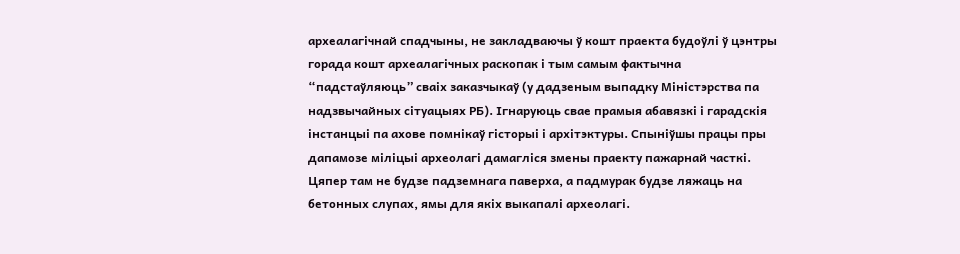археалагічнай спадчыны, не закладваючы ў кошт праекта будоўлі ў цэнтры горада кошт археалагічных раскопак і тым самым фактычна “падстаўляюць” сваіх заказчыкаў (у дадзеным выпадку Міністэрства па надзвычайных сітуацыях РБ). Ігнаруюць свае прамыя абавязкі і гарадскія інстанцыі па ахове помнікаў гісторыі і архітэктуры. Спыніўшы працы пры дапамозе міліцыі археолагі дамагліся змены праекту пажарнай часткі. Цяпер там не будзе падземнага паверха, а падмурак будзе ляжаць на бетонных слупах, ямы для якіх выкапалі археолагі.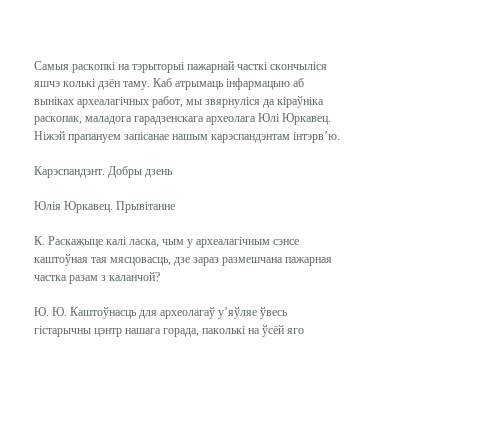Самыя раскопкі на тэрыторыі пажарнай часткі скончыліся яшчэ колькі дзён таму. Каб атрымаць інфармацыю аб выніках археалагічных работ, мы звярнуліся да кіраўніка раскопак, маладога гарадзенскага археолага Юлі Юркавец. Ніжэй прапануем запісанае нашым карэспандэнтам інтэрв’ю.

Карэспандэнт. Добры дзень

Юлія Юркавец. Прывітанне

К. Раскажыце калі ласка, чым у археалагічным сэнсе каштоўная тая мясцовасць, дзе зараз размешчана пажарная частка разам з каланчой?

Ю. Ю. Каштоўнасць для археолагаў у’яўляе ўвесь гістарычны цэнтр нашага горада, паколькі на ўсёй яго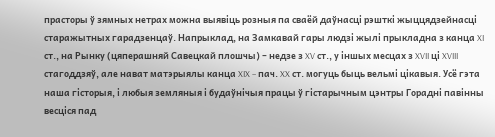прасторы ў зямных нетрах можна выявіць розныя па сваёй даўнасці рэшткі жыццядзейнасці старажытных гарадзенцаў. Напрыклад, на Замкавай гары людзі жылі прыкладна з канца XI ст., на Рынку (цяперашняй Савецкай плошчы) – недзе з XV ст., у іншых месцах з XVII ці XVIII стагоддзяў, але нават матэрыялы канца XIX – пач. XX ст. могуць быць вельмі цікавыя. Усё гэта наша гісторыя, і любыя земляныя і будаўнічыя працы ў гістарычным цэнтры Горадні павінны весціся пад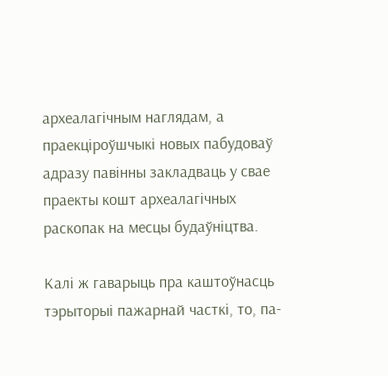археалагічным наглядам, а праекціроўшчыкі новых пабудоваў адразу павінны закладваць у свае праекты кошт археалагічных раскопак на месцы будаўніцтва.

Калі ж гаварыць пра каштоўнасць тэрыторыі пажарнай часткі, то, па-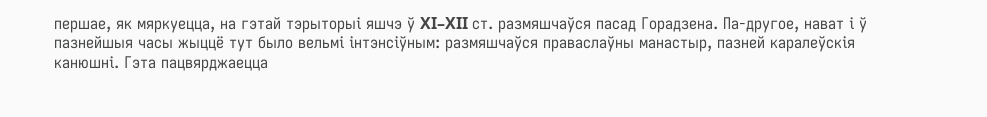першае, як мяркуецца, на гэтай тэрыторыі яшчэ ў XI–XII ст. размяшчаўся пасад Горадзена. Па-другое, нават і ў пазнейшыя часы жыццё тут было вельмі інтэнсіўным: размяшчаўся праваслаўны манастыр, пазней каралеўскія канюшні. Гэта пацвярджаецца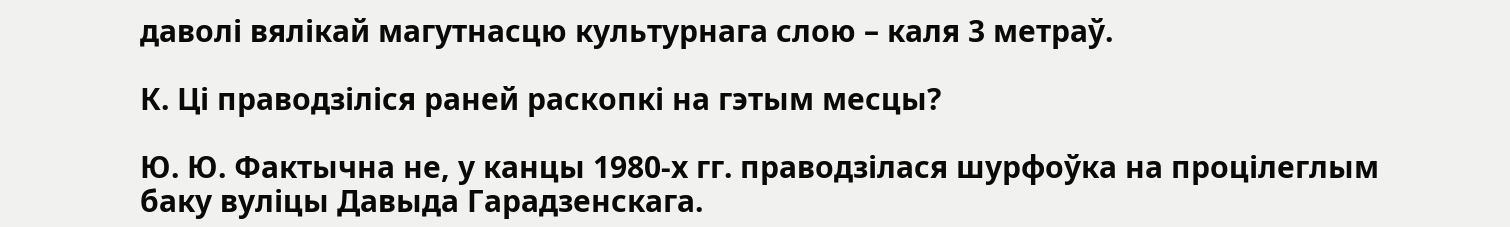даволі вялікай магутнасцю культурнага слою – каля 3 метраў.

К. Ці праводзіліся раней раскопкі на гэтым месцы?

Ю. Ю. Фактычна не, у канцы 1980-х гг. праводзілася шурфоўка на процілеглым баку вуліцы Давыда Гарадзенскага.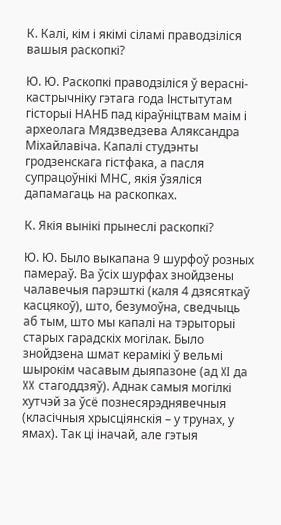К. Калі, кім і якімі сіламі праводзіліся вашыя раскопкі?

Ю. Ю. Раскопкі праводзіліся ў верасні-кастрычніку гэтага года Інстытутам гісторыі НАНБ пад кіраўніцтвам маім і археолага Мядзведзева Аляксандра Міхайлавіча. Капалі студэнты гродзенскага гістфака, а пасля супрацоўнікі МНС, якія ўзяліся дапамагаць на раскопках.

К. Якія вынікі прынеслі раскопкі?

Ю. Ю. Было выкапана 9 шурфоў розных памераў. Ва ўсіх шурфах знойдзены чалавечыя парэшткі (каля 4 дзясяткаў касцякоў), што, безумоўна, сведчыць аб тым, што мы капалі на тэрыторыі старых гарадскіх могілак. Было знойдзена шмат керамікі ў вельмі шырокім часавым дыяпазоне (ад XI да XX стагоддзяў). Аднак самыя могілкі хутчэй за ўсё познесярэднявечныя (класічныя хрысціянскія – у трунах, у ямах). Так ці іначай, але гэтыя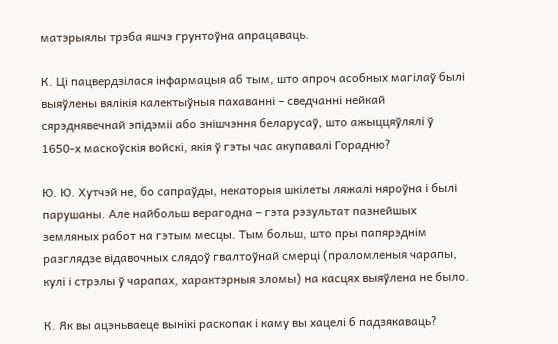матэрыялы трэба яшчэ грунтоўна апрацаваць.

К. Ці пацвердзілася інфармацыя аб тым, што апроч асобных магілаў былі выяўлены вялікія калектыўныя пахаванні – сведчанні нейкай сярэднявечнай эпідэміі або знішчэння беларусаў, што ажыццяўлялі ў 1650-х маскоўскія войскі, якія ў гэты час акупавалі Горадню?

Ю. Ю. Хутчэй не, бо сапраўды, некаторыя шкілеты ляжалі няроўна і былі парушаны. Але найбольш верагодна – гэта рэзультат пазнейшых земляных работ на гэтым месцы. Тым больш, што пры папярэднім разглядзе відавочных слядоў гвалтоўнай смерці (праломленыя чарапы, кулі і стрэлы ў чарапах, характэрныя зломы) на касцях выяўлена не было.

К. Як вы ацэньваеце вынікі раскопак і каму вы хацелі б падзякаваць?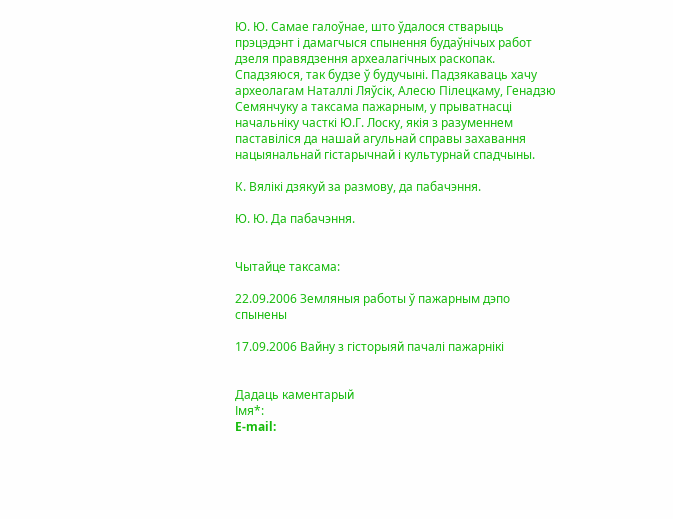Ю. Ю. Самае галоўнае, што ўдалося стварыць прэцэдэнт і дамагчыся спынення будаўнічых работ дзеля правядзення археалагічных раскопак. Спадзяюся, так будзе ў будучыні. Падзякаваць хачу археолагам Наталлі Ляўсік, Алесю Пілецкаму, Генадзю Семянчуку а таксама пажарным, у прыватнасці начальніку часткі Ю.Г. Лоску, якія з разуменнем паставіліся да нашай агульнай справы захавання нацыянальнай гістарычнай і культурнай спадчыны.

К. Вялікі дзякуй за размову, да пабачэння.

Ю. Ю. Да пабачэння.


Чытайце таксама:

22.09.2006 Земляныя работы ў пажарным дэпо спынены

17.09.2006 Вайну з гісторыяй пачалі пажарнікі


Дадаць каментарый
Імя*:
E-mail: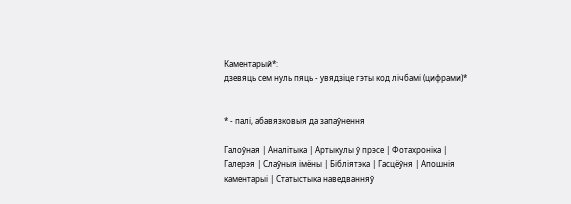Каментарый*:
дзевяць сем нуль пяць - увядзіце гэты код лічбамі (цифрами)*


* - палі, абавязковыя да запаўнення

Галоўная | Аналітыка | Артыкулы ў прэсе | Фотахроніка | Галерэя | Слаўныя імёны | Бібліятэка | Гасцёўня | Апошнія каментарыі | Статыстыка наведванняў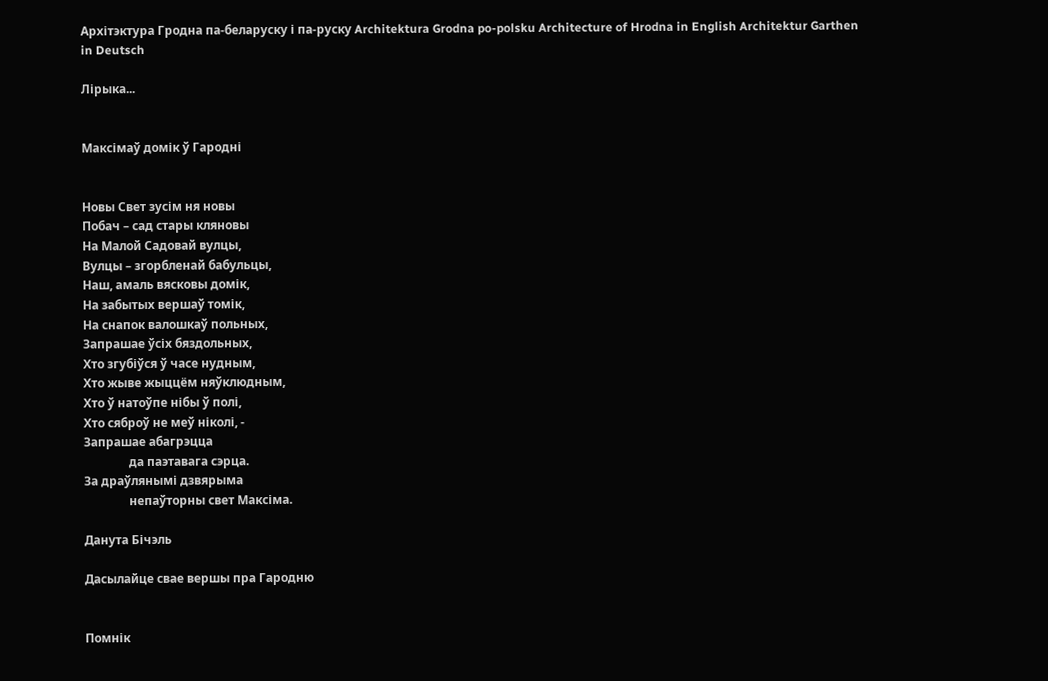Архітэктура Гродна па-беларуску і па-руску Architektura Grodna po-polsku Architecture of Hrodna in English Architektur Garthen in Deutsch

Лірыка...


Максімаў домік ў Гародні


Новы Свет зусім ня новы
Побач – сад стары кляновы
На Малой Садовай вулцы,
Вулцы – згорбленай бабульцы,
Наш, амаль вясковы домік,
На забытых вершаў томік,
На снапок валошкаў польных,
Запрашае ўсіх бяздольных,
Хто згубіўся ў часе нудным,
Хто жыве жыццём няўклюдным,
Хто ў натоўпе нібы ў полі,
Хто сяброў не меў ніколі, -
Запрашае абагрэцца
               да паэтавага сэрца.
За драўлянымі дзвярыма
               непаўторны свет Максіма.

Данута Бічэль

Дасылайце свае вершы пра Гародню


Помнік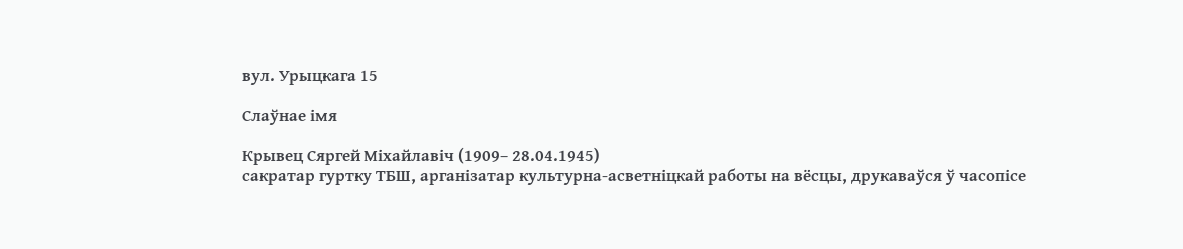вул. Урыцкага 15

Слаўнае імя

Крывец Сяргей Міхайлавіч (1909– 28.04.1945)
сакратар гуртку ТБШ, арганізатар культурна-асветніцкай работы на вёсцы, друкаваўся ў часопісе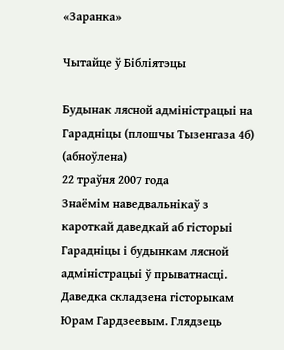«Заранка»

Чытайце ў Бібліятэцы

Будынак лясной адміністрацыі на Гарадніцы (плошчы Тызенгаза 4б) (абноўлена)
22 траўня 2007 года
Знаёмім наведвальнікаў з кароткай даведкай аб гісторыі Гарадніцы і будынкам лясной адміністрацыі ў прыватнасці. Даведка складзена гісторыкам Юрам Гардзеевым. Глядзець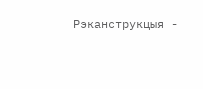Рэканструкцыя -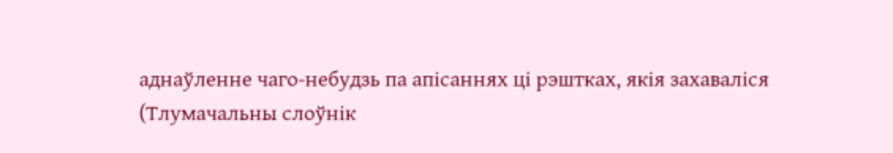аднаўленне чаго-небудзь па апісаннях ці рэштках, якія захаваліся
(Тлумачальны слоўнік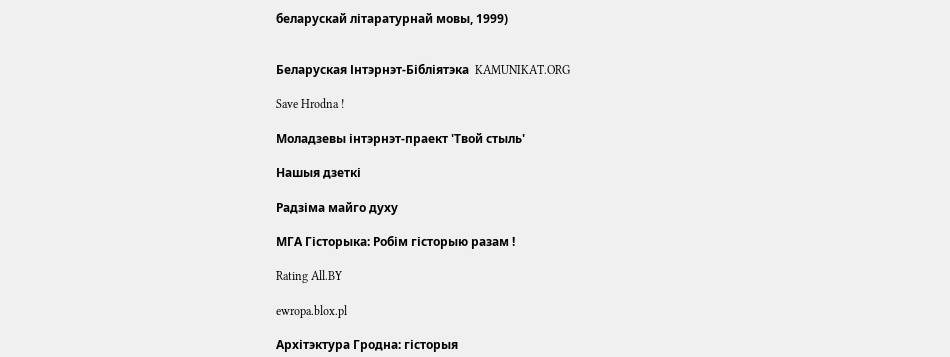беларускай літаратурнай мовы, 1999)


Беларуская Інтэрнэт-Бібліятэка  KAMUNIKAT.ORG

Save Hrodna !

Моладзевы інтэрнэт-праект 'Твой стыль'

Нашыя дзеткі

Радзіма майго духу

МГА Гісторыка: Робім гісторыю разам !

Rating All.BY

ewropa.blox.pl

Архітэктура Гродна: гісторыя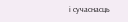і сучаснасць